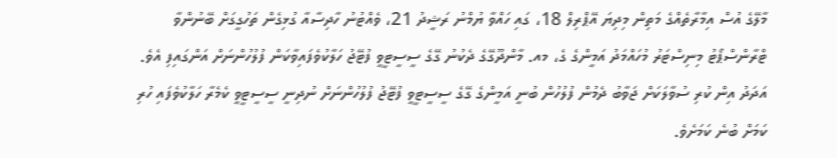މާލޭގެ އުސް އިމާރާތެއްގެ މަތިން މިދިޔަ އޭޕްރިލް 18، ގައި ހައްވާ ޔުމްނު ރަޝީދު 21، ވެއްޓުނު ހާދިސާއާ ގުޅިގެން ތަހުގީގަށް ބޭނުންވާ ޓްރާންސްޕޯޓު މިނިސްޓަރު މުހައްމަދު އަމީންގެ ގެ، މއ. މާންދޫގޭގެ ދެކުނު ގޭގެ ސީސީޓީވީ ފުޓޭޖު ހަލާކުވެފައިވާކަން ފުލުހުންނަށް އަންގައިފި އެވެ.
އަދަދު އިން ކުރި ސުވާލަކަށް ޖަވާބު ދެމުން ފުލުހުން ބުނީ އަމީންގެ ގޭގެ ސީސީޓީވީ ފުޓޭޖު ފުލުހުންނަށް ނުދިނީ ސީސީޓީވީ ކެމެރާ ހަލާކުވެފައި ހުރި ކަމަށް ބުނެ ކަމަށެވެ.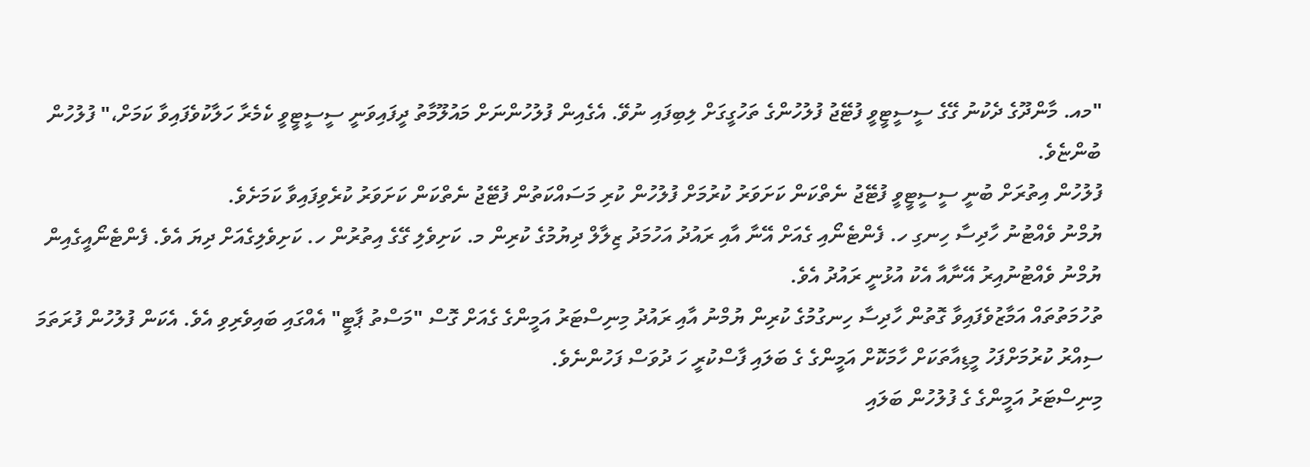"މއ. މާންދޫގެ ދެކުނު ގޭގެ ސީސީޓީވީ ފުޓޭޖު ފުލުހުންގެ ތަހުގީގަށް ލިބިފައި ނުވޭ. އެގެއިން ފުލުހުންނަށް މައުލޫމާތު ދީފައިވަނީ ސީސީޓީވީ ކެމެރާ ހަލާކުވެފައިވާ ކަމަށް،" ފުލުހުން ބުންޏެވެ.
ފުލުހުން އިތުރަށް ބުނީ ސީސީޓީވީ ފުޓޭޖު ނެތްކަން ކަށަވަރު ކުރުމަށް ފުލުހުން ކުރި މަސައްކަތުން ފުޓޭޖު ނެތްކަން ކަށަވަރު ކުރެވިފައިވާ ކަމަށެވެ.
ޔުމްނު ވެއްޓުނު ހާދިސާ ހިނގި ހ. ފެންޓެނޯއި ގެއަށް އޭނާ އާއި ރައުދު އަހުމަދު ޒިލާލް ދިޔުމުގެ ކުރިން މ. ކަށިވެލި ގޭގެ އިތުރުން ހ. ކަށިވެލިގެއަށް ދިޔަ އެވެ. ފެންޓެނޯއީގެއިން ޔުމްނު ވެއްޓުނުއިރު އޭނާއާ އެކު އުޅުނީ ރައުދު އެވެ.
ތުހުމަތުތައް އަމާޒުވެފައިވާ ގޮތުން ހާދިސާ ހިނގުމުގެ ކުރިން ޔުމްނު އާއި ރައުދު މިނިސްޓަރު އަމީންގެ ގެއަށް ގޮސް "މަސްތު ޕާޓީ" އެއްގައި ބައިވެރިވި އެވެ. އެކަން ފުލުހުން ފުރަތަމަ ސިއްރު ކުރުމަށްފަހު މީޑިއާތަކަށް ހާމަކޮށް އަމީންގެ ގެ ބަލައި ފާސްކުރީ ހަ ދުވަސް ފަހުންނެވެ.
މިނިސްޓަރު އަމީންގެ ގެ ފުލުހުން ބަލައި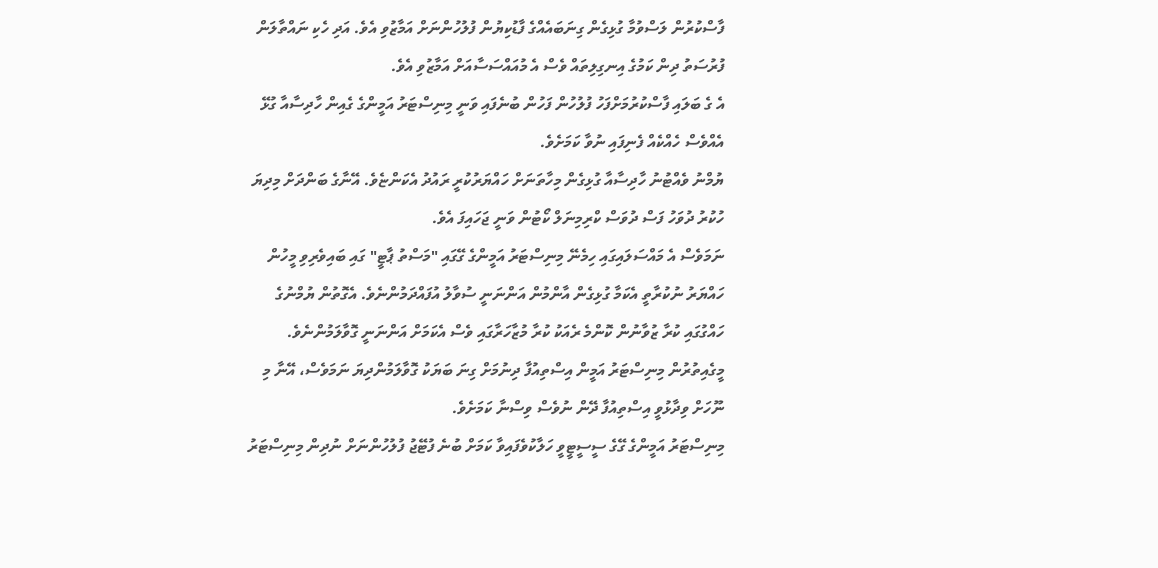ފާސްކުރުން ލަސްވުމާ ގުޅިގެން ގިނަބައެއްގެ ފާޑުކިޔުން ފުލުހުންނަށް އަމާޒުވި އެވެ. އަދި ހެކި ނައްތާލަން ފުރުސަތު ދިން ކަމުގެ އިނގިލިތައް ވެސް އެ މުއައްސަސާއަށް އަމާޒުވި އެވެ.
އެ ގެ ބަލައި ފާސްކުރުމަށްފަހު ފުލުހުން ފަހުން ބުނެފައި ވަނީ މިނިސްޓަރު އަމީންގެ ގެއިން ހާދިސާއާ ގުޅޭ އެއްވެސް ހެއްކެއް ފެނިފައި ނުވާ ކަމަށެވެ.
ޔުމްނު ވެއްޓުނު ހާދިސާއާ ގުޅިގެން މިހާތަނަށް ހައްޔަރުކުރީ ރައުދު އެކަންޏެވެ. އޭނާގެ ބަންދަށް މިދިޔަ ހުކުރު ދުވަހު ފަސް ދުވަސް ކްރިމިނަލް ކޯޓުން ވަނީ ޖަހައިފަ އެވެ.
ނަމަވެސް އެ މައްސަލައިގައި ހިމެނޭ މިނިސްޓަރު އަމީންގެ ގޭގައި "މަސްތު ޕާޓީ" ގައި ބައިވެރިވި މީހުން ހައްޔަރު ނުކުރާތީ އެކަމާ ގުޅިގެން އާންމުން އަންނަނީ ސުވާލު އުފައްދަމުންނެވެ. އެގޮތުން ޔުމްނުގެ ހައްގުގައި ކުރާ ޒުވާނުން ކޮންމެ ރެއަކު ކުރާ މުޒާހަރާގައި ވެސް އެކަމަށް އަންނަނީ ގޮވާލަމުންނެވެ.
މީގެއިތުރުން މިނިސްޓަރު އަމީން އިސްތިއުފާ ދިނުމަށް ގިނަ ބަޔަކު ގޮވާލަމުންދިޔަ ނަމަވެސް، އޭނާ މި ނޫހަށް ވިދާޅުވީ އިސްތިއުފާ ދޭން ނުވެސް ވިސްނާ ކަމަށެވެ.
މިނިސްޓަރު އަމީންގެ ގޭގެ ސީސީޓީވީ ހަލާކުވެފައިވާ ކަމަށް ބުނެ ފުޓޭޖު ފުލުހުންނަށް ނުދިން މިނިސްޓަރު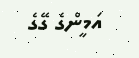އަމީންގެ ގޭގެ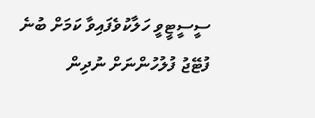ސީސީޓީވީ ހަލާކުވެފައިވާ ކަމަށް ބުނެ ފުޓޭޖު ފުލުހުންނަށް ނުދިން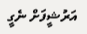އަރުޝީފަށް ނެގީ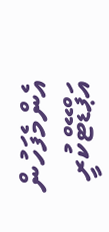އެންމެފަހުން އަޕްޑޭޓްކުރީ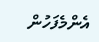އެންމެފަހުން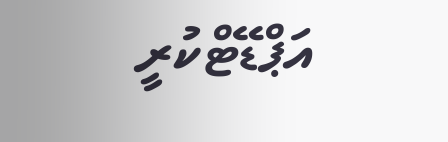އަޕްޑޭޓްކުރީ